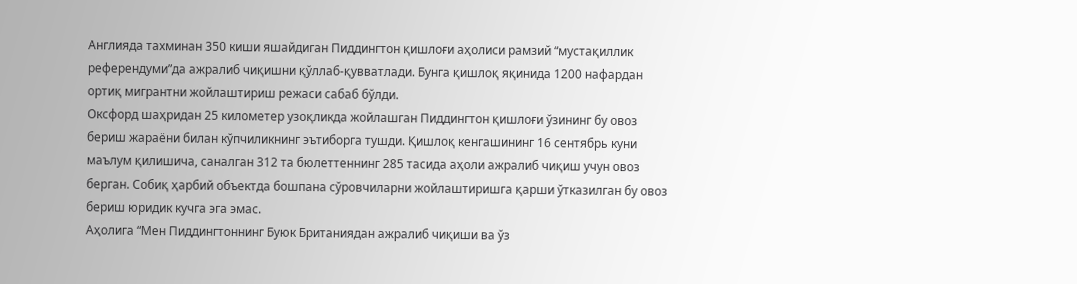Англияда тахминан 350 киши яшайдиган Пиддингтон қишлоғи аҳолиси рамзий “мустақиллик референдуми”да ажралиб чиқишни қўллаб-қувватлади. Бунга қишлоқ яқинида 1200 нафардан ортиқ мигрантни жойлаштириш режаси сабаб бўлди.
Оксфорд шаҳридан 25 километер узоқликда жойлашган Пиддингтон қишлоғи ўзининг бу овоз бериш жараёни билан кўпчиликнинг эътиборга тушди. Қишлоқ кенгашининг 16 сентябрь куни маълум қилишича, саналган 312 та бюлеттеннинг 285 тасида аҳоли ажралиб чиқиш учун овоз берган. Собиқ ҳарбий объектда бошпана сўровчиларни жойлаштиришга қарши ўтказилган бу овоз бериш юридик кучга эга эмас.
Аҳолига “Мен Пиддингтоннинг Буюк Британиядан ажралиб чиқиши ва ўз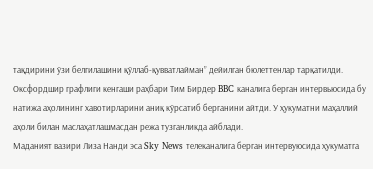тақдирини ўзи белгилашини қўллаб-қувватлайман” дейилган бюлеттенлар тарқатилди. Оксфордшир графлиги кенгаши раҳбари Тим Бирдер BBC каналига берган интервьюсида бу натижа аҳолининг хавотирларини аниқ кўрсатиб берганини айтди. У ҳукуматни маҳаллий аҳоли билан маслаҳатлашмасдан режа тузганликда айблади.
Маданият вазири Лиза Нанди эса Sky News телеканалига берган интервуюсида ҳукуматга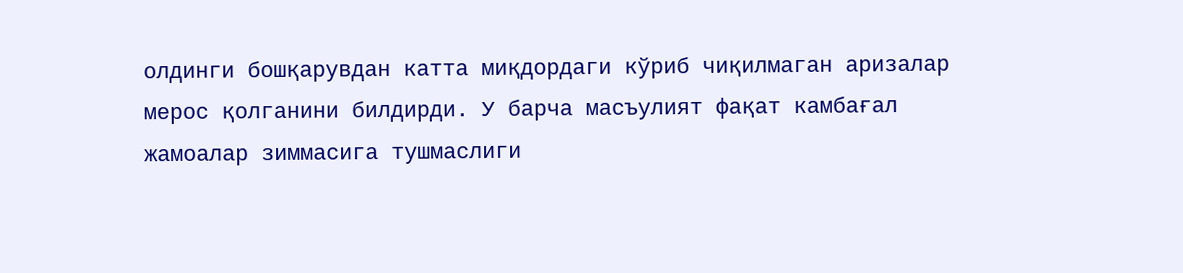олдинги бошқарувдан катта миқдордаги кўриб чиқилмаган аризалар мерос қолганини билдирди. У барча масъулият фақат камбағал жамоалар зиммасига тушмаслиги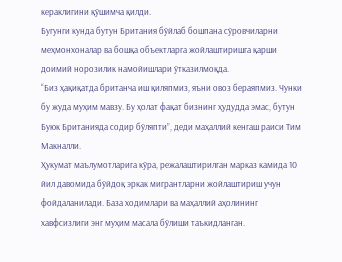кераклигини қўшимча қилди.
Бугунги кунда бутун Британия бўйлаб бошпана сўровчиларни меҳмонхоналар ва бошқа объектларга жойлаштиришга қарши доимий норозилик намойишлари ўтказилмоқда.
“Биз ҳақиқатда британча иш қиляпмиз, яъни овоз бераяпмиз. Чунки бу жуда муҳим мавзу. Бу ҳолат фақат бизнинг ҳудудда эмас, бутун Буюк Британияда содир бўляпти”, деди маҳаллий кенгаш раиси Тим Макналли.
Ҳукумат маълумотларига кўра, режалаштирилган марказ камида 10 йил давомида бўйдоқ эркак мигрантларни жойлаштириш учун фойдаланилади. База ходимлари ва маҳаллий аҳолининг хавфсизлиги энг муҳим масала бўлиши таъкидланган.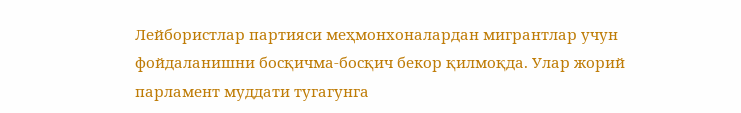Лейбористлар партияси меҳмонхоналардан мигрантлар учун фойдаланишни босқичма-босқич бекор қилмоқда. Улар жорий парламент муддати тугагунга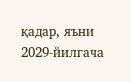қадар, яъни 2029-йилгача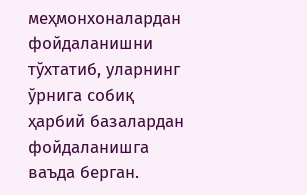меҳмонхоналардан фойдаланишни тўхтатиб, уларнинг ўрнига собиқ ҳарбий базалардан фойдаланишга ваъда берган.